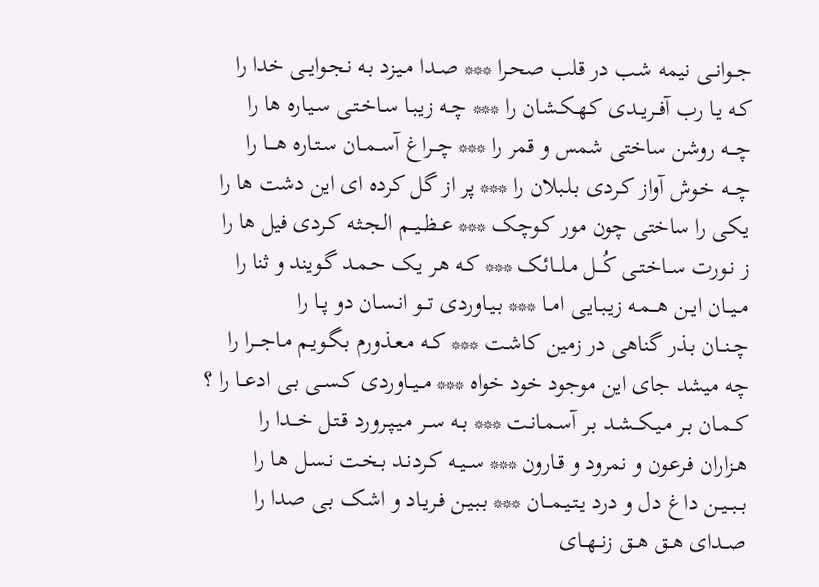جــوانــی نیمه شـب در قلب صحـرا *** صــدا مـیـزد بـه نـجـوایــی خدا را
کـه یـا رب آفــریــدی کـهـکـشـان را *** چــه زیـبـا سـاخـتـی سـیـاره ها را
چـــه روشن ساختی شمس و قمر را *** چـــراغ آســمــان سـتـاره هــــا را
چـــه خـوش آواز کـردی بـلـبلان را *** پر از گل کرده ای این دشت ها را
یـکی را ساختی چون مور کـوچـک *** عــظــیــم الـجـثـه کـردی فیل ها را
ز نـورت ســاخـتـی کُـــل مـلـــائـک *** کـه هـر یـک حـمـد گـویند و ثنا را
مــیــان ایــن هـــمـه زیـبـایـی امــا *** بـیـاوردی تـــو انـسـان دو پــا را
چــنــان بـذر گناهی در زمین کاشـت *** کــه مـعـذورم بـگـویـم مـاجـــرا را
چه میشد جای این موجود خود خواه *** مــیــاوردی کـســی بـی ادعــا را ؟
کــمـان بـر مـیـکـــشـد بـر آسـمـانـت *** بــه ســر مـیـپـرورد قـتـل خـــدا را
هـزاران فـرعـون و نمرود و قـارون *** ســیــه کـردنـد بـخـت نـسـل هـا را
بــبــیــن داغ دل و درد یـتـیـمـــان *** بـبـیـن فـریـاد و اشـک بـی صدا را
صــدای هــق هــق زنــهــای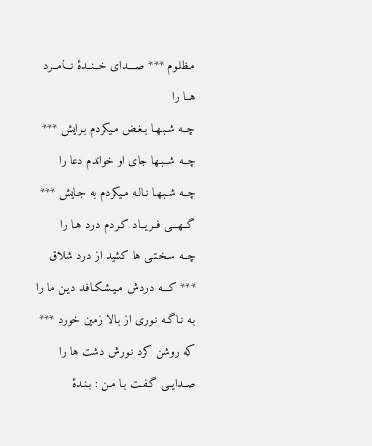مـظلـوم *** صــــدای خــنــدۀ نـــامــرد هــا را
چــه شـبـهـا بـغـض مـیکردم بـرایش *** چــه شــبـها جای او خواندم دعا را
چــه شـبـهـا نـالـه مـیکردم به جـایش *** گــهـــی فــریــاد کـردم درد هـا را
چــه سـخـتـی ها کشید از درد شلاق *** کـــه دردش مـیـشـکـافـد دیـن ما را
بـه نـاگـه نـوری از بـالا زمین خورد *** که روشن کرد نـورش دشت ها را
صــدایــی گـفـت بـا مـن : بـنـدۀ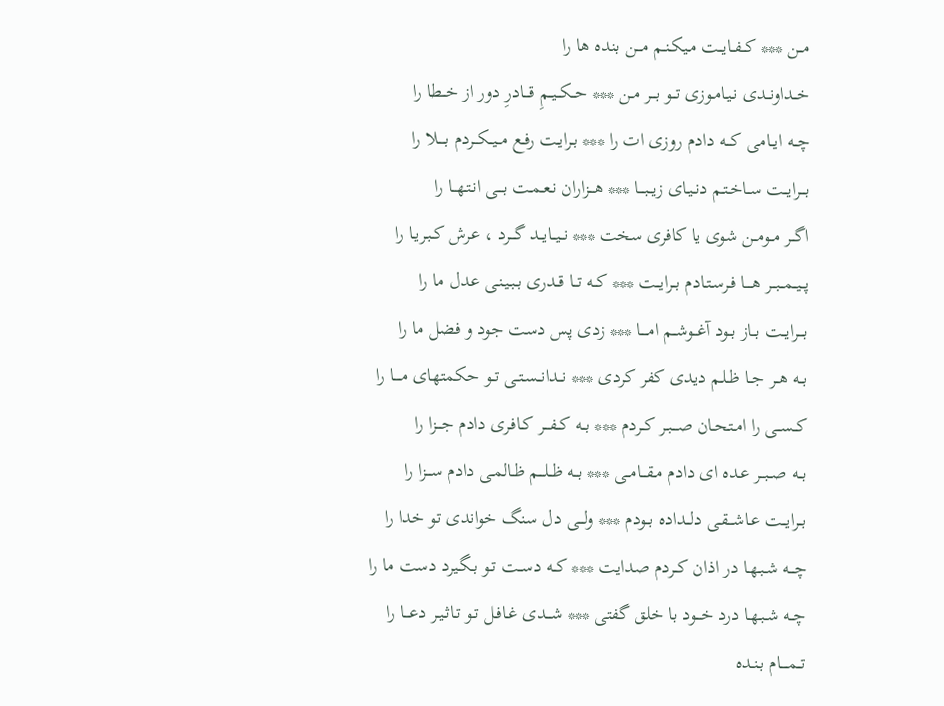مــن *** کــفــایــت مـیکـنـم مـــن بنده ها را
خــداونــدی نـیـامـوزی تــو بـــر مـن *** حــکــیــمِ قـــادرِ دور از خــطا را
چــه ایــامی کـــه دادم روزی ات را *** بـرایـت رفـع مــیــکــردم بــــلا را
بـــرایــت ســاخـتـم دنـیـای زیــبـــا *** هـــزاران نـعـمـت بـــی انـتـهــا را
اگــر مــومــن شوی یا کافری سخت *** نــیــایــد گـــرد ، عرش کـبـریـا را
پــیــمــبــر هــــا فـرسـتـادم بــرایــت *** کــه تــا قــدری بـبـیـنـی عدل ما را
بـــرایــت بــاز بــود آغــوشــم امــــا *** زدی پس دست جود و فضل ما را
بــه هــر جــا ظـلـم دیدی کفر کردی *** نــدانــسـتـی تــو حکمتهای مــــا را
کــســی را امـتـحـان صـــبـر کــردم *** بــه کــفـــر کـافـری دادم جـــزا را
بــه صــبــر عـده ای دادم مـقـــامــی *** بــه ظــلـــم ظـالمـی دادم ســـزا را
بــرایــت عـاشـــقـی دلــداده بــودم *** ولـــی دل سنگ خواندی تو خدا را
چـــه شـبـهـا در اذان کــردم صدایت *** کــه دســت تـو بـگـیرد دست ما را
چــه شـبـهـا درد خـــود با خلق گفتی *** شـــدی غـافـل تـو تـاثـیـر دعـــا را
تــمــــام بـنـده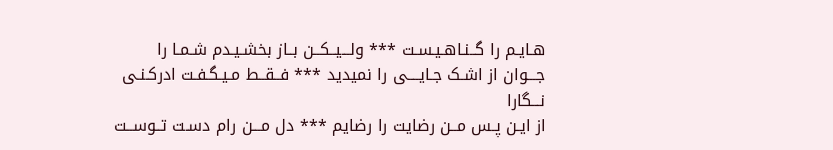هـایـم را گــنـاهـیـسـت *** ولـــیــکــن بــاز بخشـیـدم شـمـا را
جـــوان از اشـک جـایــــی را نمیدید *** فــقــط مـیـگـفـت ادرکـنـی نـــگارا
از ایـن پـس مــن رضایت را رضایم *** دل مـــن رام دسـت تــوســت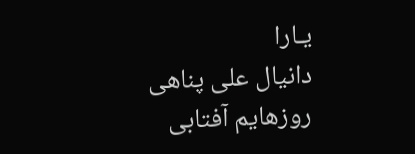یـارا
دانیال علی پناهی
روزهایم آفتابی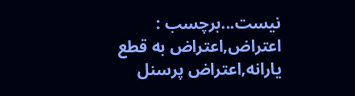نیست...برچسب : اعتراض,اعتراض به قطع یارانه,اعتراض پرسنل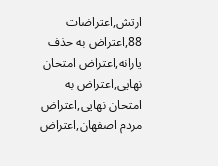ارتش,اعتراضات 88,اعتراض به حذف یارانه,اعتراض امتحان نهایی,اعتراض به امتحان نهایی,اعتراض مردم اصفهان,اعتراض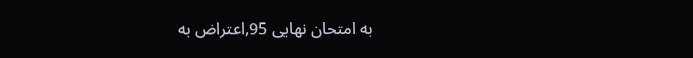به امتحان نهایی 95,اعتراض به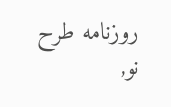روزنامه طرح نو,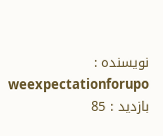نویسنده : weexpectationforupo بازدید : 85